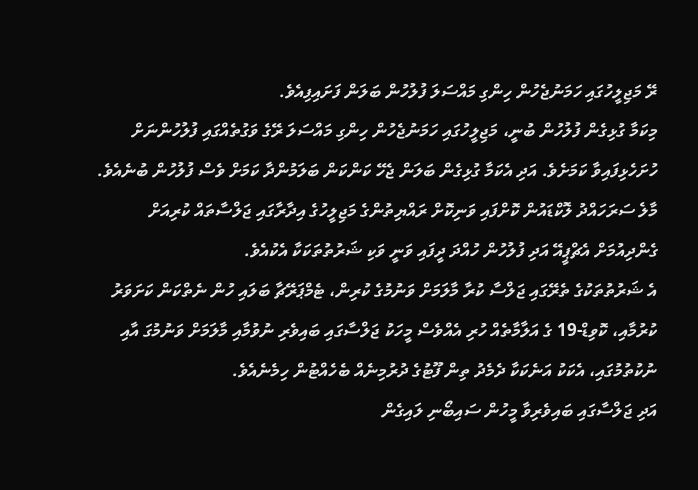ރޭ މަޖިލީހުގައި ހަމަނުޖެހުން ހިންގި މައްސަލަ ފުލުހުން ބަލަން ފަށައިފިއެވެ.
މިކަމާ ގުޅިގެން ފުލުހުން ބުނީ، މަޖިލީހުގައި ހަމަނުޖެހުން ހިންގި މައްސަލަ ރޭގެ ވަގުތެއްގައި ފުލުހުންނަށް ހުށަހެޅިފައިވާ ކަމަށެވެ. އަދި އެކަމާ ގުޅިގެން ބަލަން ޖެހޭ ކަންކަން ބަލަމުންދާ ކަމަށް ވެސް ފުލުހުން ބުނެއެވެ.
މާލެ ސަރަހައްދު ލޮކްޑައުން ކޮށްފައި ވަނިކޮށް ރައްޔިތުންގެ މަޖިލީހުގެ އިދާރާގައި ޖަލްސާތައް ކުރިއަށް ގެންދިއުމަށް އެޗްޕީއޭ އަދި ފުލުހުން ހުއްދަ ދީފައި ވަނީ ވަކި ޝަރުތުތަކަކާ އެކުއެވެ.
އެ ޝަރުތުތަކުގެ ތެރޭގައި ޖަލްސާ ކުރާ މާލަމަށް ވަނުމުގެ ކުރިން، ޓެމްޕަރޭޗާ ބަލައި ހުން ނެތްކަން ކަށަވަރު ކުރުމާއި، ކޮވިޑް-19 ގެ އަލާމާތެއް ހުރި އެއްވެސް މީހަކު ޖަލްސާގައި ބައިވެރި ނުވުމާއި މާލަމަށް ވަނުމުގަ އާއި ނުކުތުމުގައި، އެކަކު އަނެކަކާ ދެމެދު ތިން ފޫޓުގެ ދުރުމިނެއް ބެހެއްޓުން ހިމެނެއެވެ.
އަދި ޖަލްސާގައި ބައިވެރިވާ މީހުން ސައިބޯނި ލައިގެން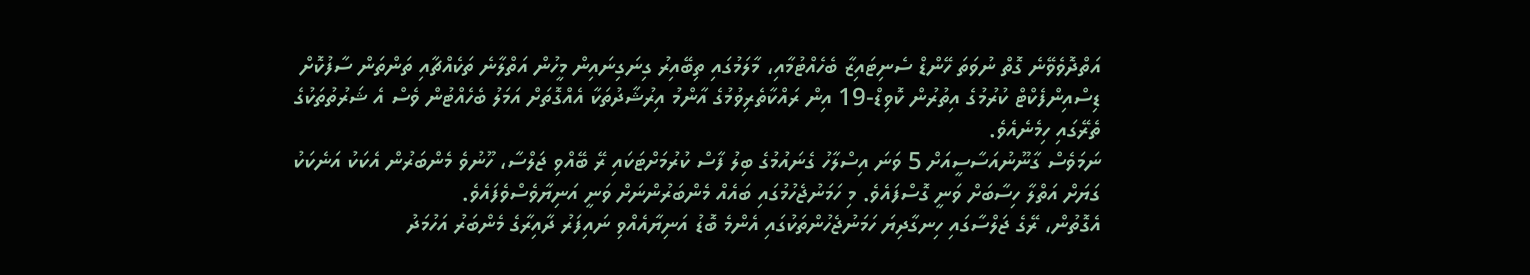އަތްދޮވެވޭނެ ގޮތް ނުވަތަ ހޭންޑް ސެނިޓައިޒާ ބެހެއްޓުމާއި، މާލަމުގައި ތިބޭއިރު ގިނަގިނައިން މީހުން އަތްލާނެ ތަކެއްޗާއި ތަންތަން ސާފުކޮށް ޑިސްއިންފެކްޓް ކުރުމުގެ އިތުރުން ކޮވިޑް-19 އިން ރައްކާތެރިވުމުގެ އާންމު އިރުޝާދުތަކާ އެއްގޮތަށް އަމަލު ބެހެއްޓުން ވެސް އެ ޝަރުތުތަކުގެ ތެރޭގައި ހިމެނެއެވެ.
ނަމަވެސް ގާނޫނުއަސާސީއަށް 5 ވަނަ އިސްލާހު ގެނައުމުގެ ބިލު ފާސް ކުރުމަށްޓަކައި ރޭ ބޭއްވި ޖަލްސާ، ހޫނުވެ މެންބަރުން އެކަކު އަނެކަކު ގަޔަށް އަތްލާ ހިސާބަށް ވަނީ ގޮސްފައެވެ. މި ހަމަނުޖެހުމުގައި ބައެއް މެންބަރުންނަށް ވަނީ އަނިޔާވެސްވެފައެވެ.
އެގޮތުން، ރޭގެ ޖަލްސާގައި ހިނގާދިޔަ ހަމަނުޖެހުންތަކުގައި އެންމެ ބޮޑު އަނިޔާއެއްވި ނައިފަރު ދާއިރާގެ މެންބަރު އަހުމަދު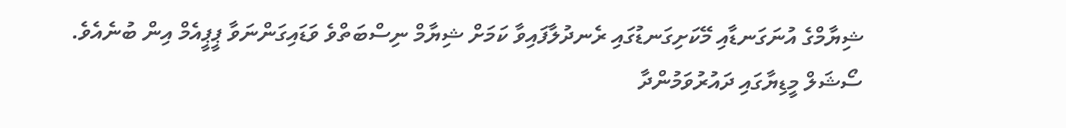ޝިޔާމްގެ އުނަގަނޑާއި މޭކަށިގަނޑުގައި ރެނދުލާފައިވާ ކަމަށް ޝިޔާމް ނިސްބަތްވެ ވަޑައިގަންނަވާ ޕީޕީއެމް އިން ބުނެއެވެ.
ސޯޝަލް މީޑިޔާގައި ދައުރުވަމުންދާ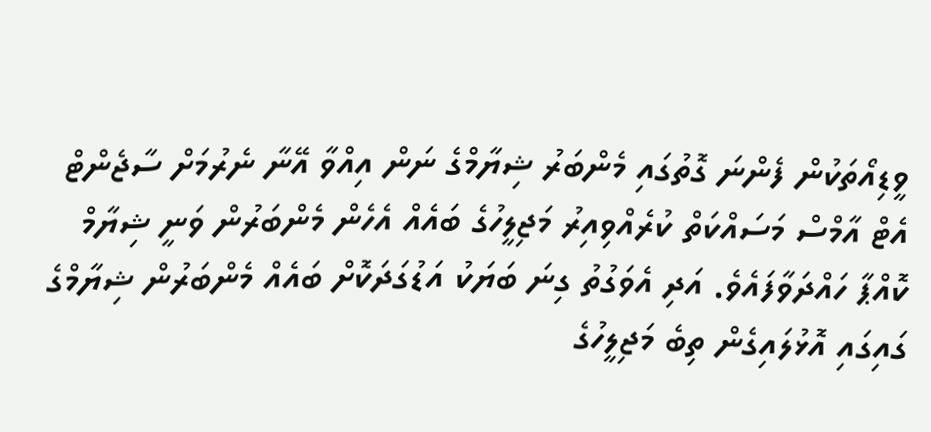ވީޑިއޯތަކުން ފެންނަ ގޮތުގައި މެންބަރު ޝިޔާމްގެ ނަން އިއްވާ އޭނާ ނެރުމަށް ސާޖެންޓް އެޓް އާމްސް މަސައްކަތް ކުރެއްވިއިރު މަޖިލީހުގެ ބައެއް އެހެން މެންބަރުން ވަނީ ޝިޔާމް ކޮއްޕާ ހައްދަވާފައެވެ. އަދި އެވަގުތު ގިނަ ބަޔަކު އަޑުގަދަކޮށް ބައެއް މެންބަރުން ޝިޔާމްގެ ގައިގައި އޮޅުލައިގެން ތިބެ މަޖިލީހުގެ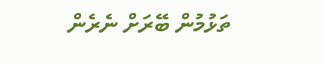ތަޅުމުން ބޭރަށް ނެރެން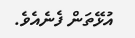އުޅޭތަން ފެނެއެވެ.